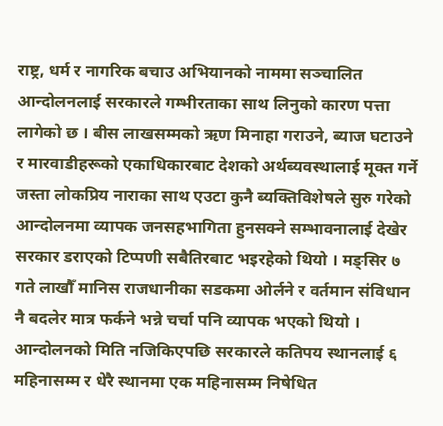राष्ट्र, धर्म र नागरिक बचाउ अभियानको नाममा सञ्चालित आन्दोलनलाई सरकारले गम्भीरताका साथ लिनुको कारण पत्ता लागेको छ । बीस लाखसम्मको ऋण मिनाहा गराउने, ब्याज घटाउने र मारवाडीहरूको एकाधिकारबाट देशको अर्थब्यवस्थालाई मूक्त गर्ने जस्ता लोकप्रिय नाराका साथ एउटा कुनै ब्यक्तिविशेषले सुरु गरेको आन्दोलनमा व्यापक जनसहभागिता हुनसक्ने सम्भावनालाई देखेर सरकार डराएको टिप्पणी सबैतिरबाट भइरहेको थियो । मङ्सिर ७ गते लाखौँ मानिस राजधानीका सडकमा ओर्लने र वर्तमान संविधान नै बदलेर मात्र फर्कने भन्ने चर्चा पनि व्यापक भएको थियो । आन्दोलनको मिति नजिकिएपछि सरकारले कतिपय स्थानलाई ६ महिनासम्म र धेरै स्थानमा एक महिनासम्म निषेधित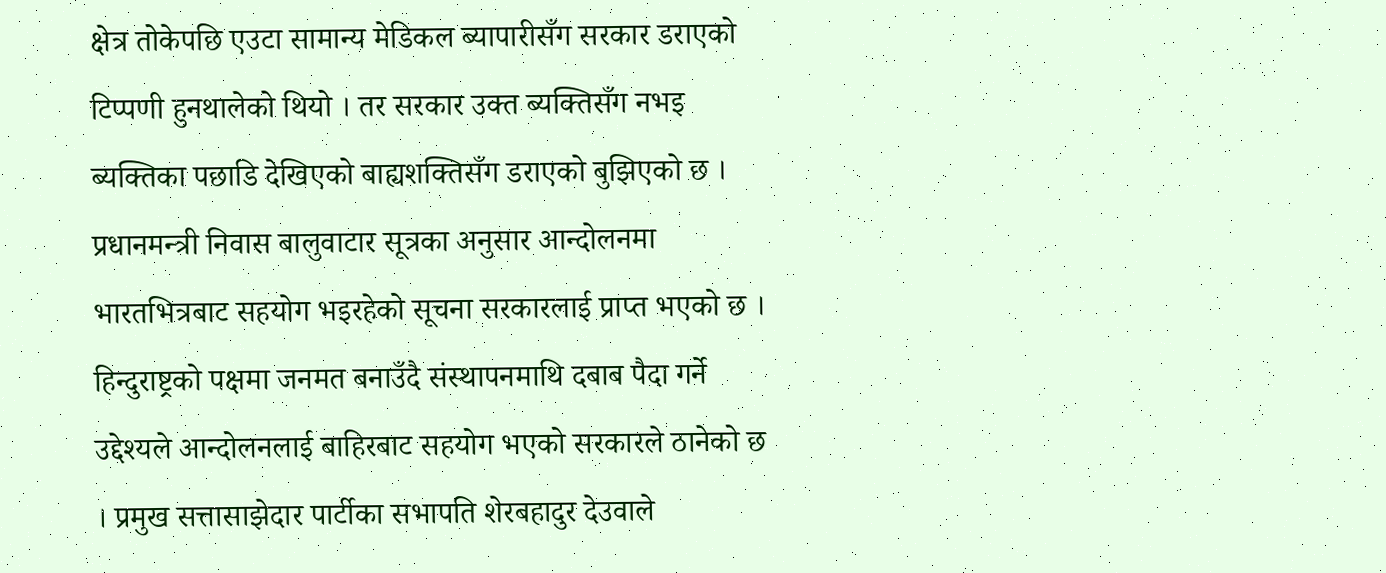क्षेत्र तोकेपछि एउटा सामान्य मेडिकल ब्यापारीसँग सरकार डराएको टिप्पणी हुनथालेको थियो । तर सरकार उक्त ब्यक्तिसँग नभइ ब्यक्तिका पछाडि देखिएको बाह्यशक्तिसँग डराएको बुझिएको छ ।
प्रधानमन्त्री निवास बालुवाटार सूत्रका अनुसार आन्दोलनमा भारतभित्रबाट सहयोग भइरहेको सूचना सरकारलाई प्राप्त भएको छ । हिन्दुराष्ट्रको पक्षमा जनमत बनाउँदै संस्थापनमाथि दबाब पैदा गर्ने उद्देश्यले आन्दोलनलाई बाहिरबाट सहयोग भएको सरकारले ठानेको छ । प्रमुख सत्तासाझेदार पार्टीका सभापति शेरबहादुर देउवाले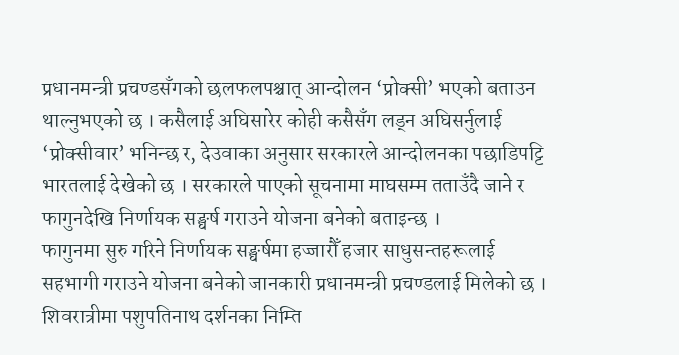प्रधानमन्त्री प्रचण्डसँगको छलफलपश्चात् आन्दोलन ‘प्रोक्सी’ भएको बताउन थाल्नुभएको छ । कसैलाई अघिसारेर कोही कसैसँग लड्न अघिसर्नुलाई ‘प्रोक्सीवार’ भनिन्छ र, देउवाका अनुसार सरकारले आन्दोलनका पछाडिपट्टि भारतलाई देखेको छ । सरकारले पाएको सूचनामा माघसम्म तताउँदै जाने र फागुनदेखि निर्णायक सङ्घर्ष गराउने योजना बनेको बताइन्छ ।
फागुनमा सुरु गरिने निर्णायक सङ्घर्षमा हज्जारौँ हजार साधुसन्तहरूलाई सहभागी गराउने योजना बनेको जानकारी प्रधानमन्त्री प्रचण्डलाई मिलेको छ । शिवरात्रीमा पशुपतिनाथ दर्शनका निम्ति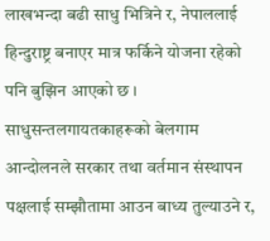लाखभन्दा बढी साधु भित्रिने र, नेपाललाई हिन्दुराष्ट्र बनाएर मात्र फर्किने योजना रहेको पनि बुझिन आएको छ । साधुसन्तलगायतकाहरूको बेलगाम आन्दोलनले सरकार तथा वर्तमान संस्थापन पक्षलाई सम्झौतामा आउन बाध्य तुल्याउने र,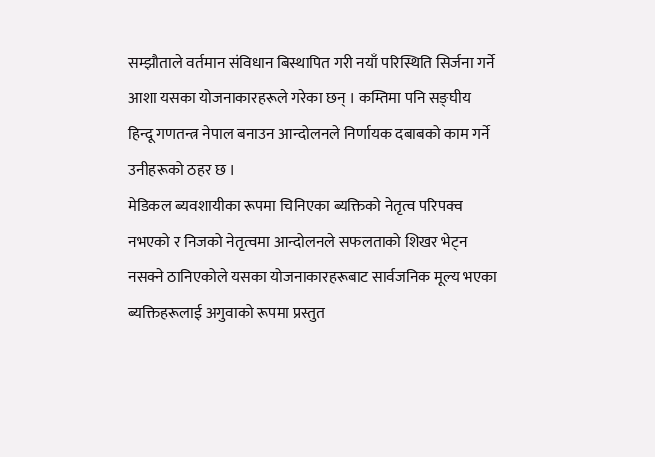सम्झौताले वर्तमान संविधान बिस्थापित गरी नयाँ परिस्थिति सिर्जना गर्ने आशा यसका योजनाकारहरूले गरेका छन् । कम्तिमा पनि सङ्घीय हिन्दू गणतन्त्र नेपाल बनाउन आन्दोलनले निर्णायक दबाबको काम गर्ने उनीहरूको ठहर छ ।
मेडिकल ब्यवशायीका रूपमा चिनिएका ब्यक्तिको नेतृत्व परिपक्व नभएको र निजको नेतृत्वमा आन्दोलनले सफलताको शिखर भेट्न नसक्ने ठानिएकोले यसका योजनाकारहरूबाट सार्वजनिक मूल्य भएका ब्यक्तिहरूलाई अगुवाको रूपमा प्रस्तुत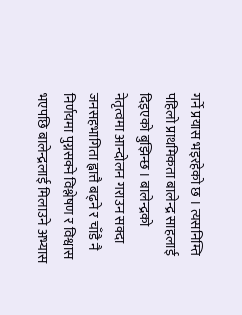गर्ने प्रयास भइरहेको छ । त्यसनिम्ति पहिलो प्राथमिकता बालेन्द्र साहलाई दिइएको बुझिन्छ । बालेन्द्रको नेतृत्वमा आन्दोलन गराउन सक्दा जनसहभागिता ह्वात्तै बढ्ने र चाँडै नै निर्णयमा पुग्नसक्ने विश्लेषण र विश्वास भएपछि बालेन्द्रलाई मिलाउने अभ्यास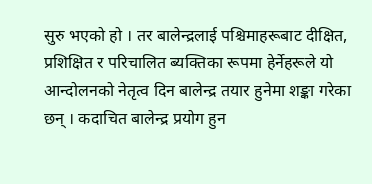सुरु भएको हो । तर बालेन्द्रलाई पश्चिमाहरूबाट दीक्षित, प्रशिक्षित र परिचालित ब्यक्तिका रूपमा हेर्नेहरूले यो आन्दोलनको नेतृत्व दिन बालेन्द्र तयार हुनेमा शङ्का गरेका छन् । कदाचित बालेन्द्र प्रयोग हुन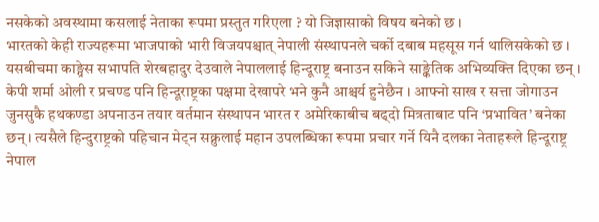नसकेको अवस्थामा कसलाई नेताका रूपमा प्रस्तुत गरिएला ? यो जिज्ञासाको विषय बनेको छ ।
भारतको केही राज्यहरूमा भाजपाको भारी विजयपश्चात् नेपाली संस्थापनले चर्को दबाब महसूस गर्न थालिसकेको छ । यसबीचमा काङ्ग्रेस सभापति शेरबहादुर देउवाले नेपाललाई हिन्दूराष्ट्र बनाउन सकिने साङ्केतिक अभिव्यक्ति दिएका छन् । केपी शर्मा ओली र प्रचण्ड पनि हिन्दूराष्ट्रका पक्षमा देखापरे भने कुनै आश्चर्य हुनेछैन । आफ्नो साख र सत्ता जोगाउन जुनसुकै हथकण्डा अपनाउन तयार वर्तमान संस्थापन भारत र अमेरिकाबीच बढ्दो मित्रताबाट पनि ‘प्रभावित’ बनेका छन् । त्यसैले हिन्दुराष्ट्रको पहिचान मेट्न सक्नुलाई महान उपलब्धिका रूपमा प्रचार गर्ने यिनै दलका नेताहरूले हिन्दूराष्ट्र नेपाल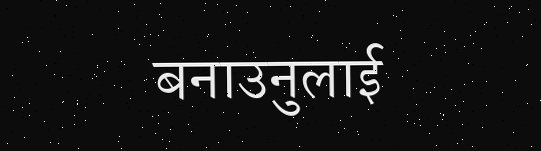बनाउनुलाई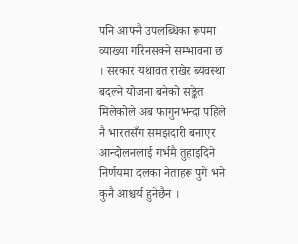पनि आफ्नै उपलब्धिका रूपमा व्याख्या गरिनसक्ने सम्भावना छ । सरकार यथावत राखेर ब्यवस्था बदल्ने योजना बनेको सङ्केत मिलेकोले अब फागुनभन्दा पहिले नै भारतसँग समझदारी बनाएर आन्दोलनलाई गर्भमै तुहाइदिने निर्णयमा दलका नेताहरू पुगे भने कुनै आश्चर्य हुनेछैन ।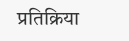प्रतिक्रिया